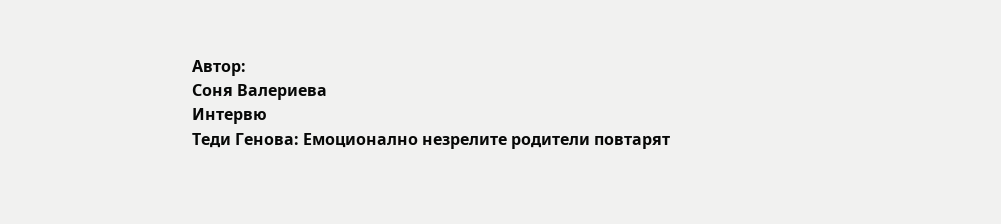Автор:
Соня Валериева
Интервю
Теди Генова: Емоционално незрелите родители повтарят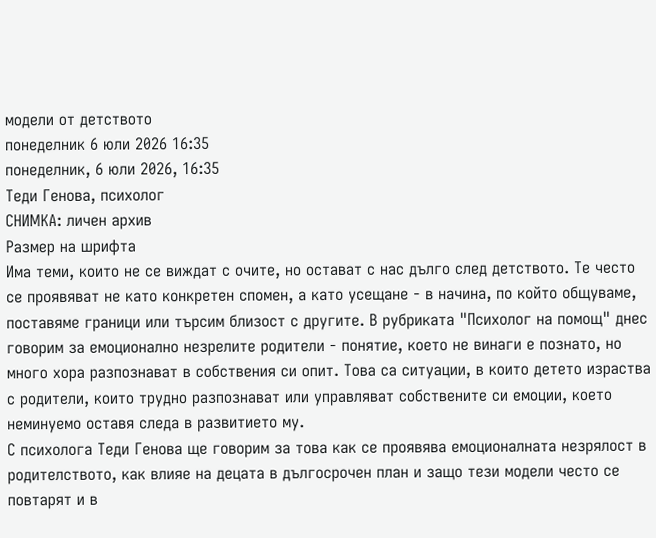модели от детството
понеделник 6 юли 2026 16:35
понеделник, 6 юли 2026, 16:35
Теди Генова, психолог
СНИМКА: личен архив
Размер на шрифта
Има теми, които не се виждат с очите, но остават с нас дълго след детството. Те често се проявяват не като конкретен спомен, а като усещане - в начина, по който общуваме, поставяме граници или търсим близост с другите. В рубриката "Психолог на помощ" днес говорим за емоционално незрелите родители - понятие, което не винаги е познато, но много хора разпознават в собствения си опит. Това са ситуации, в които детето израства с родители, които трудно разпознават или управляват собствените си емоции, което неминуемо оставя следа в развитието му.
С психолога Теди Генова ще говорим за това как се проявява емоционалната незрялост в родителството, как влияе на децата в дългосрочен план и защо тези модели често се повтарят и в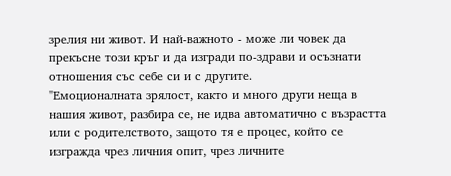зрелия ни живот. И най-важното - може ли човек да прекъсне този кръг и да изгради по-здрави и осъзнати отношения със себе си и с другите.
"Емоционалната зрялост, както и много други неща в нашия живот, разбира се, не идва автоматично с възрастта или с родителството, защото тя е процес, който се изгражда чрез личния опит, чрез личните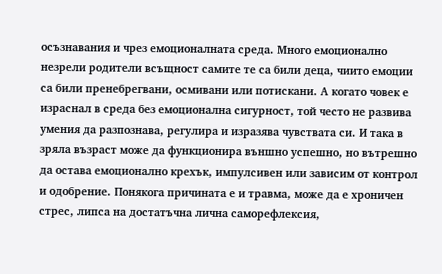осъзнавания и чрез емоционалната среда. Много емоционално незрели родители всъщност самите те са били деца, чиито емоции са били пренебрегвани, осмивани или потискани. А когато човек е израснал в среда без емоционална сигурност, той често не развива умения да разпознава, регулира и изразява чувствата си. И така в зряла възраст може да функционира външно успешно, но вътрешно да остава емоционално крехък, импулсивен или зависим от контрол и одобрение. Понякога причината е и травма, може да е хроничен стрес, липса на достатъчна лична саморефлексия,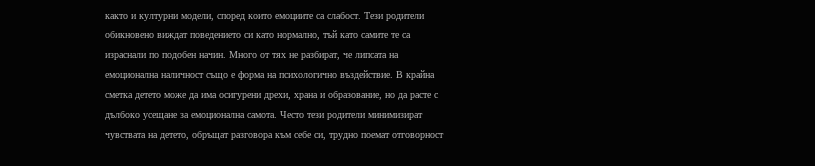както и културни модели, според които емоциите са слабост. Тези родители обикновено виждат поведението си като нормално, тъй като самите те са израснали по подобен начин. Много от тях не разбират, че липсата на емоционална наличност също е форма на психологично въздействие. В крайна сметка детето може да има осигурени дрехи, храна и образование, но да расте с дълбоко усещане за емоционална самота. Често тези родители минимизират чувствата на детето, обръщат разговора към себе си, трудно поемат отговорност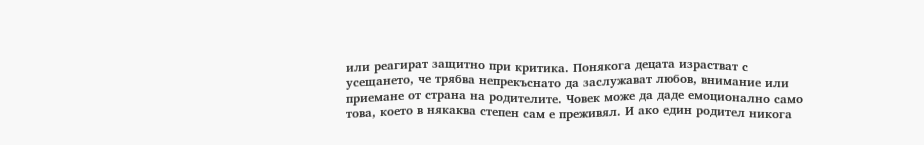или реагират защитно при критика. Понякога децата израстват с усещането, че трябва непрекъснато да заслужават любов, внимание или приемане от страна на родителите. Човек може да даде емоционално само това, което в някаква степен сам е преживял. И ако един родител никога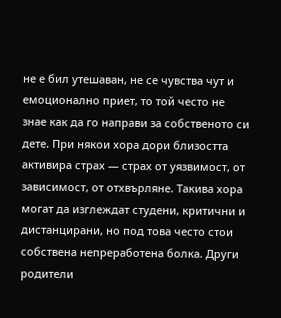не е бил утешаван, не се чувства чут и емоционално приет, то той често не знае как да го направи за собственото си дете. При някои хора дори близостта активира страх — страх от уязвимост, от зависимост, от отхвърляне. Такива хора могат да изглеждат студени, критични и дистанцирани, но под това често стои собствена непреработена болка. Други родители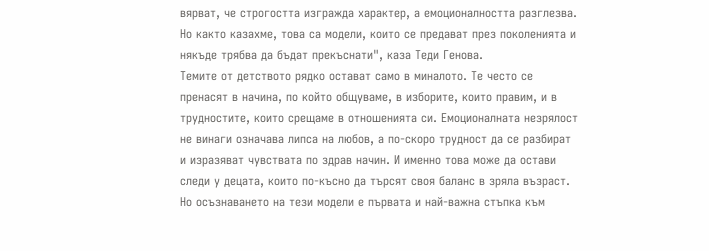вярват, че строгостта изгражда характер, а емоционалността разглезва. Но както казахме, това са модели, които се предават през поколенията и някъде трябва да бъдат прекъснати", каза Теди Генова.
Темите от детството рядко остават само в миналото. Те често се пренасят в начина, по който общуваме, в изборите, които правим, и в трудностите, които срещаме в отношенията си. Емоционалната незрялост не винаги означава липса на любов, а по-скоро трудност да се разбират и изразяват чувствата по здрав начин. И именно това може да остави следи у децата, които по-късно да търсят своя баланс в зряла възраст. Но осъзнаването на тези модели е първата и най-важна стъпка към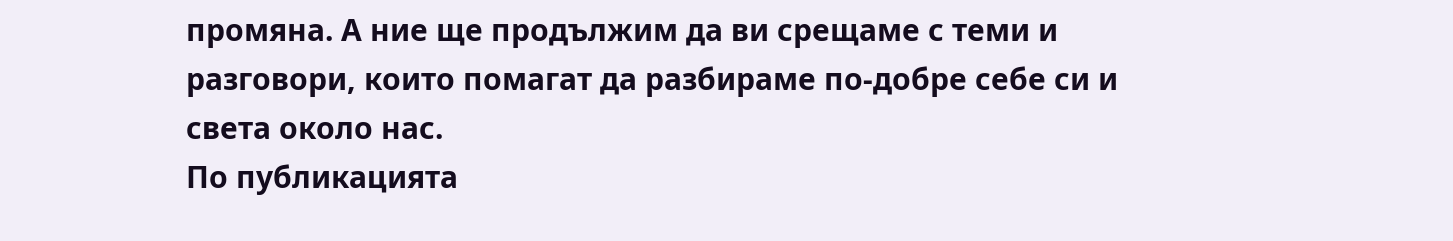промяна. А ние ще продължим да ви срещаме с теми и разговори, които помагат да разбираме по-добре себе си и света около нас.
По публикацията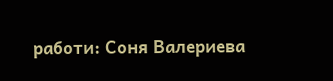работи: Соня Валериева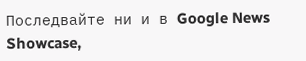Последвайте ни и в Google News Showcase,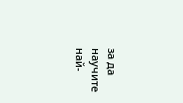за да научите най-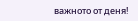важното от деня!